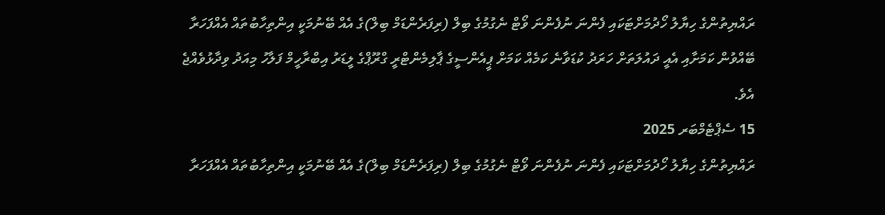ރައްޔިތުންގެ ހިޔާލު ހޯދުމަށްޓަކައި ފެންނަ ނުފެންނަ ވޯޓް ނެގުމުގެ ބިލް (ރިފަރެންޑަމް ބިލް)ގެ އެއް ބޭނުމަކީ އިންތިހާބުތައް އެއްފަހަރާ ބޭއްވުން ކަމަށާއި އެއީ ދައުލަތަށް ހަރަދު ކުޑަވާނެ ކަމެއް ކަމަށް ޕީއެންސީގެ ޕާލިމެންޓްރީ ގްރޫޕްގެ ލީޑަރު އިބްރާހީމް ފަލާހު މިއަދު ވިދާޅުވެއްޖެ އެވެ.
15 ސެޕްޓެމްބަރ 2025
ރައްޔިތުންގެ ހިޔާލު ހޯދުމަށްޓަކައި ފެންނަ ނުފެންނަ ވޯޓް ނެގުމުގެ ބިލް (ރިފަރެންޑަމް ބިލް)ގެ އެއް ބޭނުމަކީ އިންތިހާބުތައް އެއްފަހަރާ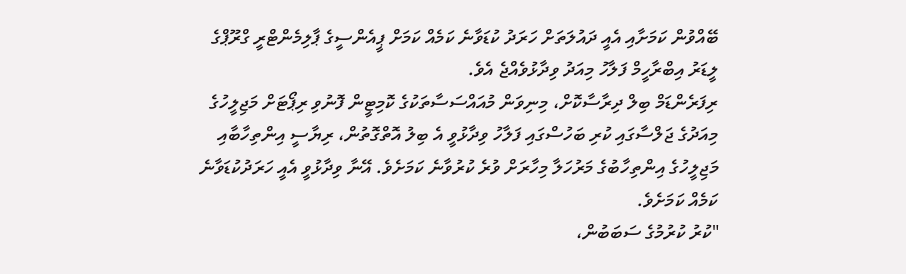ބޭއްވުން ކަމަށާއި އެއީ ދައުލަތަށް ހަރަދު ކުޑަވާނެ ކަމެއް ކަމަށް ޕީއެންސީގެ ޕާލިމެންޓްރީ ގްރޫޕްގެ ލީޑަރު އިބްރާހީމް ފަލާހު މިއަދު ވިދާޅުވެއްޖެ އެވެ.
ރިފަރެންޑަމް ބިލް ދިރާސާކޮށް، މިނިވަން މުއައްސަސާތަކުގެ ކޮމިޓީން ފޮނުވި ރިޕޯޓަށް މަޖިލީހުގެ މިއަދުގެ ޖަލްސާގައި ކުރި ބަހުސްގައި ފަލާހު ވިދާޅުވީ އެ ބިލު އޮތްގޮތުން، ރިޔާސީ އިންތިހާބާއި މަޖިލީހުގެ އިންތިހާބުގެ މަރުހަލާ މިހާރަށް ވުރެ ކުރުވާނެ ކަމަށެވެ. އޭނާ ވިދާޅުވީ އެއީ ހަރަދުކުޑަވާނެ ކަމެއް ކަމަށެވެ.
"ކުރު ކުރުމުގެ ސަބަބުން،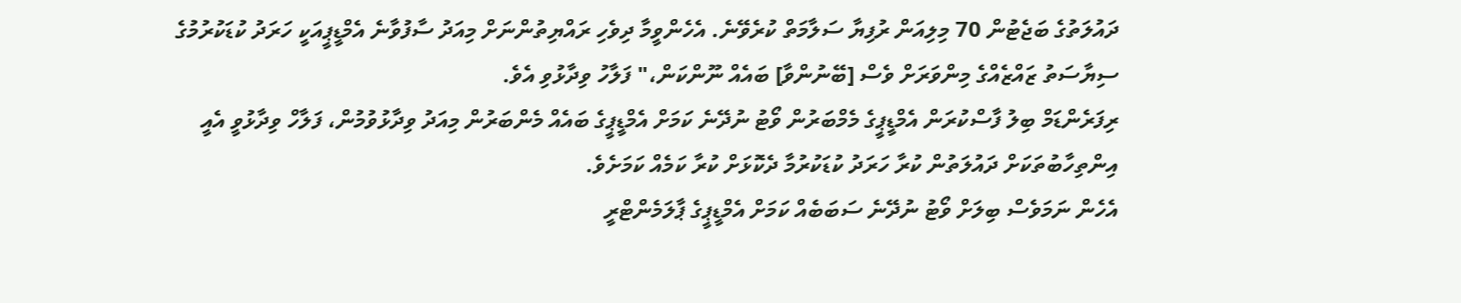ދައުލަތުގެ ބަޖެޓުން 70 މިލިއަން ރުފިޔާ ސަލާމަތް ކުރެވޭނެ. އެހެންވީމާ ދިވެހި ރައްޔިތުންނަށް މިއަދު ސާފުވާނެ އެމްޑީޕީއަކީ ހަރަދު ކުޑަކުރުމުގެ ސިޔާސަތު ޒައްޒެއްގެ މިންވަރަށް ވެސް [ބޭނުންވާ] ބައެއް ނޫންކަން،" ފަލާހު ވިދާޅުވި އެވެ.
ރިފަރެންޑަމް ބިލު ފާސްކުރަން އެމްޑީޕީގެ މެމްބަރުން ވޯޓު ނުދޭނެ ކަމަށް އެމްޑީޕީގެ ބައެއް މެންބަރުން މިއަދު ވިދާޅުވުމުން، ފަލާހް ވިދާޅުވީ އެއީ އިންތިހާބުތަކަށް ދައުލަތުން ކުރާ ހަރަދު ކުޑަކުރުމާ ދެކޮޅަށް ކުރާ ކަމެއް ކަމަށެވެ.
އެހެން ނަމަވެސް ބިލަށް ވޯޓު ނުދޭނެ ސަބަބެއް ކަމަށް އެމްޑީޕީގެ ޕާލަމެންޓްރީ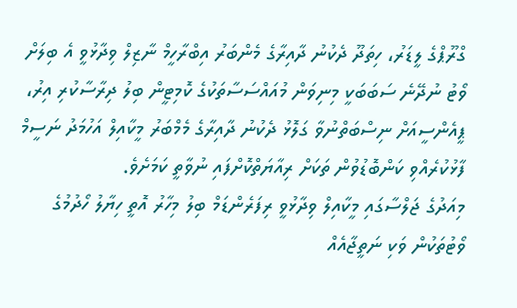ގްރޫޕްގެ ލީޑަރު، ހިތަދޫ ދެކުނު ދާއިރާގެ މެންބަރު އިބްރާހީމް ނާޒިލް ވިދާޅުވީ އެ ބިލަށް ވޯޓު ނުދޭނެ ސަބަބަކީ މިނިވަން މުއައްސަސާތަކުގެ ކޮމިޓީން ބިލު ދިރާސާކުރި އިރު، ޕީއެންސީއަށް ނިސްބަތްނުވާ ގަލޮޅު ދެކުނު ދާއިރާގެ މެމްބަރު މީކާއިލް އަހުމަދު ނަސީމް ފާޅުކުރެއްވި ކަންބޮޑުވުން ތަކަށް ރިއާޔަތްކޮށްފައި ނުވާތީ ކަމަށެވެ.
މިއަދުގެ ޖަލްސާގައި މީކާއިލް ވިދާޅުވީ ރިފަރެންޑަމް ބިލު މިހާރު އޮތީ ހިޔާލު ހޯދުމުގެ ވޯޓުތަކުން ވަކި ނަތީޖާއެއް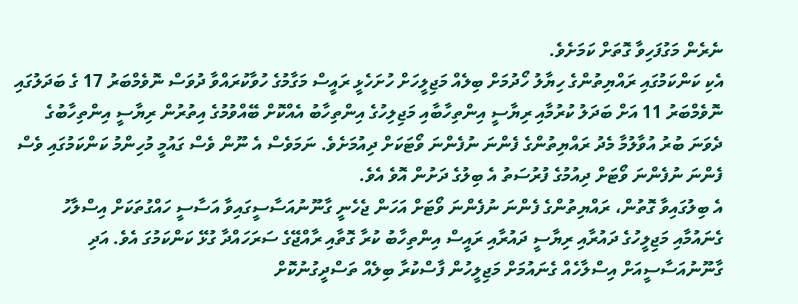ނެރެން މަގުފަހިވާ ގޮތަށް ކަމަށެވެ.
އެކި ކަންކަމުގައި ރައްޔިތުންގެ ހިޔާލު ހޯދުމަށް ބިލެއް މަޖިލީހަށް ހުށަހެޅީ ރައީސް މަގާމުގެ ހުވާކުރައްވާ ދުވަސް ނޮވެމްބަރު 17 ގެ ބަދަލުގައި ނޮވެމްބަރު 11 އަށް ބަދަލު ކުރުމާއި ރިޔާސީ އިންތިހާބާއި މަޖިލިހުގެ އިންތިހާބު އެއްކޮށް ބޭއްވުމުގެ އިތުރުން ރިޔާސީ އިންތިހާބުގެ ދެވަނަ ބުރު އުވާލުމާ މެދު ރައްޔިތުންގެ ފެންނަ ނުފެންނަ ވޯޓަކަށް ދިއުމަށެވެ. ނަމަވެސް އެ ނޫން ވެސް ގައުމީ މުހިންމު ކަންކަމުގައި ވެސް ފެންނަ ނުފެންނަ ވޯޓަށް ދިއުމުގެ ފުރުސަތު އެ ބިލުގެ ދަށުން އޮވެ އެވެ.
އެ ބިލުގައިވާ ގޮތުން، ރައްޔިތުންގެ ފެންނަ ނުފެންނަ ވޯޓަށް އަހަން ޖެހެނީ ގާނޫނުއަސާސީގައިވާ އަސާސީ ހައްގުތަކަށް އިސްލާހު ގެނައުމާއި މަޖިލީހުގެ ދައުރާއި ރިޔާސީ ދައުރާއި ރައީސް އިންތިހާބު ކުރާ ގޮތާއި ރާއްޖޭގެ ސަރަހައްދާ ގުޅޭ ކަންކަމުގަ އެވެ. އަދި ގާނޫނުއަސާސީއަށް އިސްލާހެއް ގެނައުމަށް މަޖިލީހުން ފާސްކުރާ ބިލެއް ތަސްދީގުނުކޮށް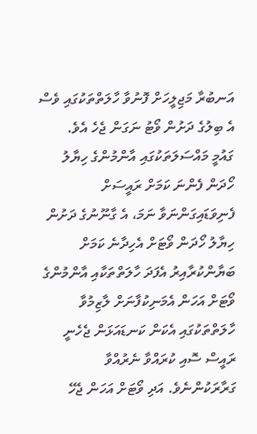އަނބުރާ މަޖިލީހަށް ފޮނުވާ ހާލަތްތަކުގައި ވެސް އެ ބިލުގެ ދަށުން ވޯޓު ނަގަން ޖެހެ އެވެ.
ގައުމީ މައްސަލަތަކުގައި އާންމުންގެ ހިޔާލު ހޯދަން ފެންނަ ކަމަށް ރައީސަށް ފެނިވަޑައިގަންނަވާ ނަމަ، އެ ގާނޫނުގެ ދަށުން ހިޔާލު ހޯދަން ވޯޓަށް އެހިދާނެ ކަމަށް ބަޔާންކުރާއިރު އެފަދަ ހާލަތްތަކާއި އާންމުންގެ ވޯޓަށް އަހަން އެމަނިކުފާނަށް ލާޒިމުވާ ހާލަތްތަކުގައި އެކަން ކަނޑައަޅަން ޖެހެނީ ރައީސް ސޮއި ކުރައްވާ ނެރުއްވާ ގަރާރަކުންނެވެ. އަދި ވޯޓަށް އަހަން ޖެހޭ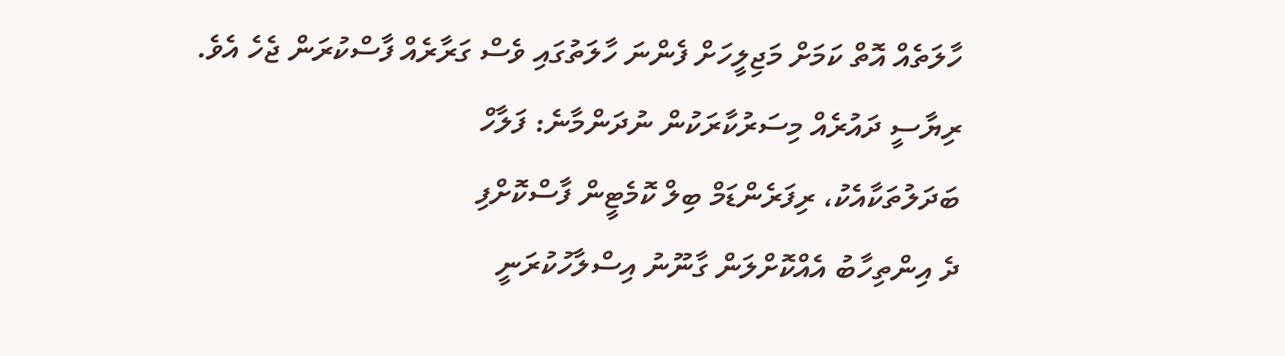ހާލަތެއް އޮތް ކަމަށް މަޖިލީހަށް ފެންނަ ހާލަތުގައި ވެސް ގަރާރެއް ފާސްކުރަން ޖެހެ އެވެ.
ރިޔާސީ ދައުރެއް މިސަރުކާރަކުން ނުދަންމާނެ: ފަލާހް
ބަދަލުތަކާއެކު، ރިފަރެންޑަމް ބިލް ކޮމެޓީން ފާސްކޮށްފި
ދެ އިންތިހާބު އެއްކޮށްލަން ގާނޫނު އިސްލާހުކުރަނީ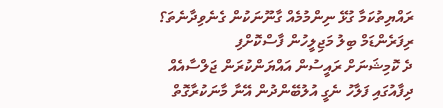ރައްޔިތުކަމާ ގުޅޭ ނިންމުމެއް ގާނޫނަކުން ގެނެވިދާނެތަ؟
ރިފަރެންޑަމް ބިލު މަޖިލީހުން ފާސްކޮށްފި
ދެ ކޮމިޝަނަށް ރައީސުން އައްޔަންކުރަން ޖަލްސާއެއް
ދިފާއުގައި ފަލާހު ނެގީ އުލުބޭންދުން އޭނާ މާނަކުރާގޮތް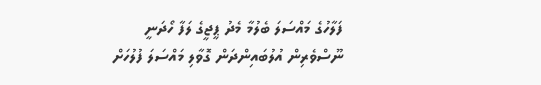ފަލާހުގެ މައްސަލަ ބެލުމާ މެދު ޕީޖީގެ ލަފާ ހޯދަނީ
ނޫސްވެރިން އުލުބައިންދަން ގޮވާލި މައްސަލަ ފުލުހަށް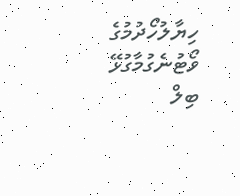ހިޔާލުހޯދުމުގެ ވޯޓުނެގުމާގުޅޭ ބިލް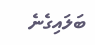ބަލައިގެނެ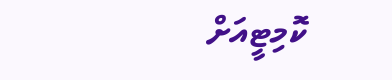ކޮމިޓީއަށް